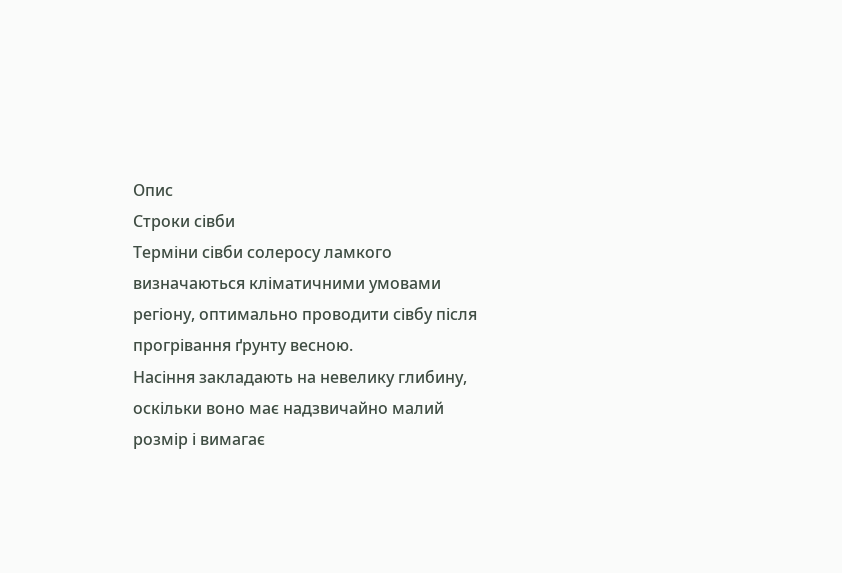Опис
Строки сівби
Терміни сівби солеросу ламкого визначаються кліматичними умовами регіону, оптимально проводити сівбу після прогрівання ґрунту весною.
Насіння закладають на невелику глибину, оскільки воно має надзвичайно малий розмір і вимагає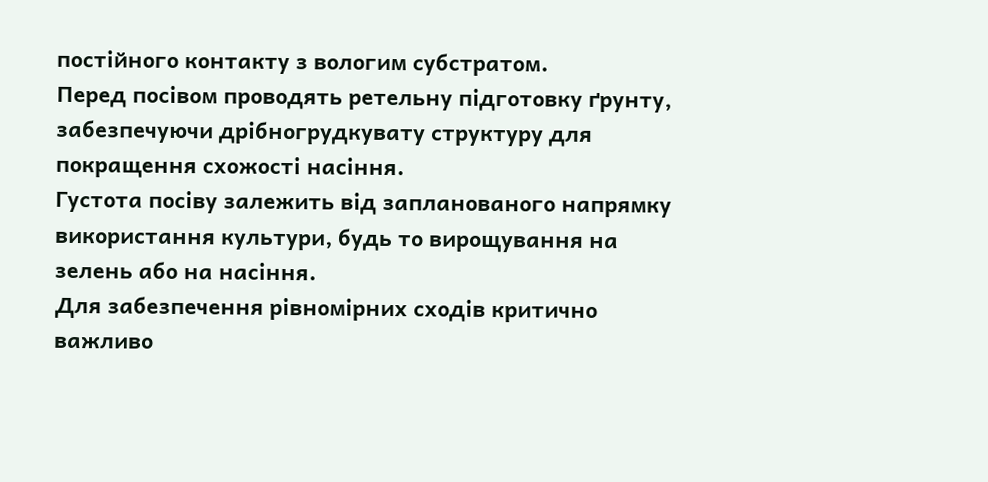постійного контакту з вологим субстратом.
Перед посівом проводять ретельну підготовку ґрунту, забезпечуючи дрібногрудкувату структуру для покращення схожості насіння.
Густота посіву залежить від запланованого напрямку використання культури, будь то вирощування на зелень або на насіння.
Для забезпечення рівномірних сходів критично важливо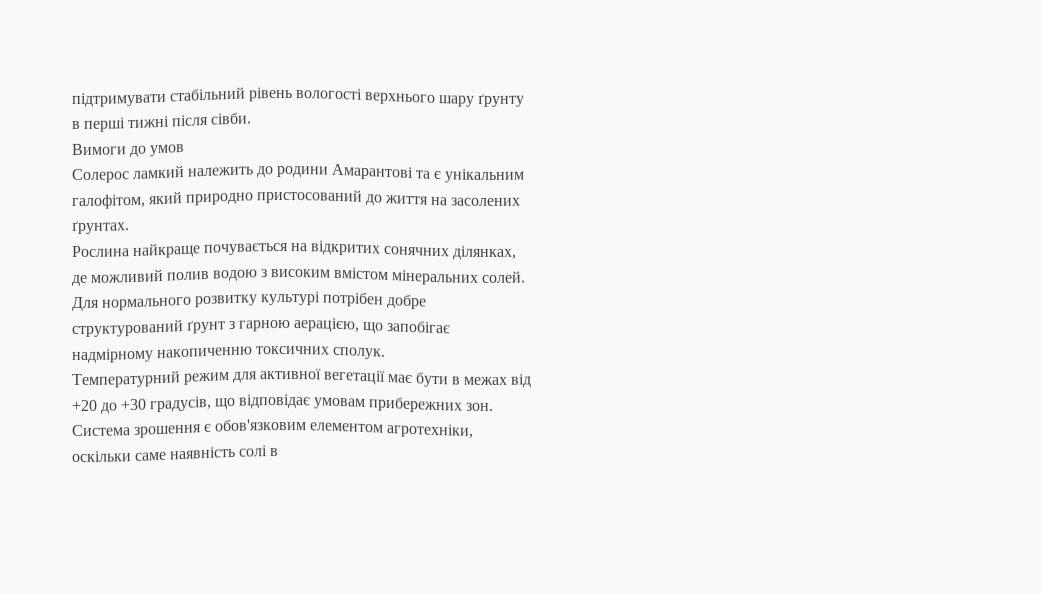підтримувати стабільний рівень вологості верхнього шару ґрунту в перші тижні після сівби.
Вимоги до умов
Солерос ламкий належить до родини Амарантові та є унікальним галофітом, який природно пристосований до життя на засолених ґрунтах.
Рослина найкраще почувається на відкритих сонячних ділянках, де можливий полив водою з високим вмістом мінеральних солей.
Для нормального розвитку культурі потрібен добре структурований ґрунт з гарною аерацією, що запобігає надмірному накопиченню токсичних сполук.
Температурний режим для активної вегетації має бути в межах від +20 до +30 градусів, що відповідає умовам прибережних зон.
Система зрошення є обов'язковим елементом агротехніки, оскільки саме наявність солі в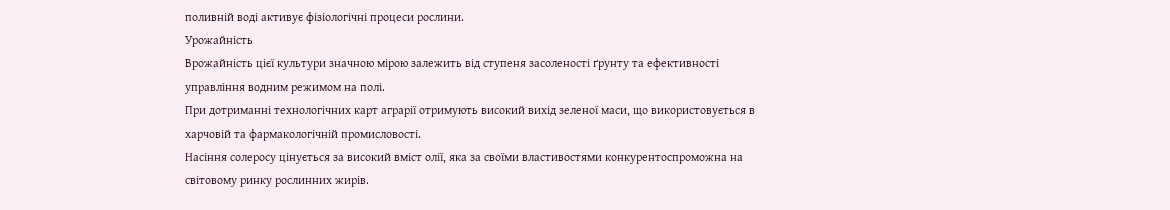поливній воді активує фізіологічні процеси рослини.
Урожайність
Врожайність цієї культури значною мірою залежить від ступеня засоленості ґрунту та ефективності управління водним режимом на полі.
При дотриманні технологічних карт аграрії отримують високий вихід зеленої маси, що використовується в харчовій та фармакологічній промисловості.
Насіння солеросу цінується за високий вміст олії, яка за своїми властивостями конкурентоспроможна на світовому ринку рослинних жирів.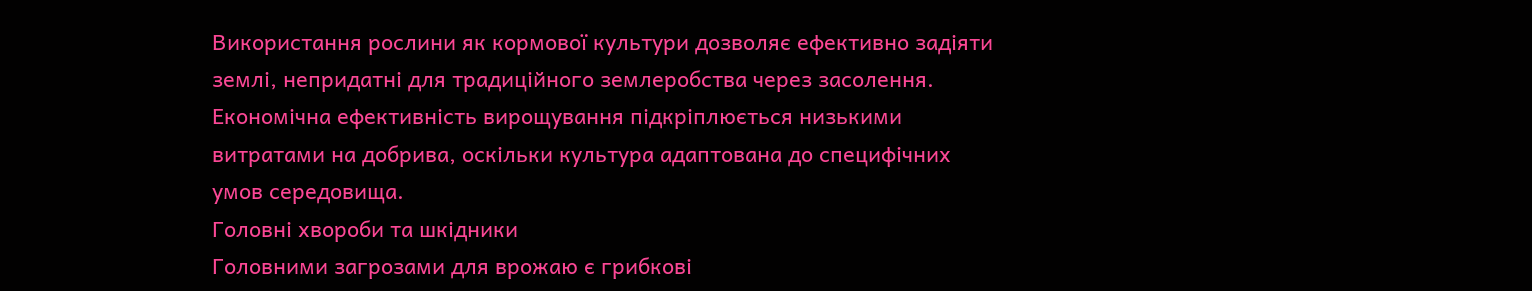Використання рослини як кормової культури дозволяє ефективно задіяти землі, непридатні для традиційного землеробства через засолення.
Економічна ефективність вирощування підкріплюється низькими витратами на добрива, оскільки культура адаптована до специфічних умов середовища.
Головні хвороби та шкідники
Головними загрозами для врожаю є грибкові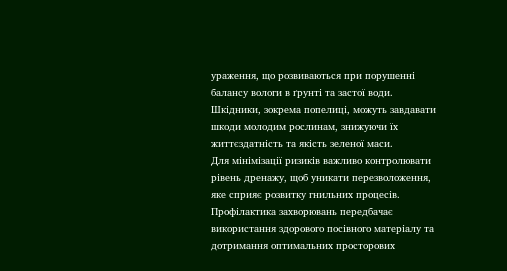ураження, що розвиваються при порушенні балансу вологи в ґрунті та застої води.
Шкідники, зокрема попелиці, можуть завдавати шкоди молодим рослинам, знижуючи їх життєздатність та якість зеленої маси.
Для мінімізації ризиків важливо контролювати рівень дренажу, щоб уникати перезволоження, яке сприяє розвитку гнильних процесів.
Профілактика захворювань передбачає використання здорового посівного матеріалу та дотримання оптимальних просторових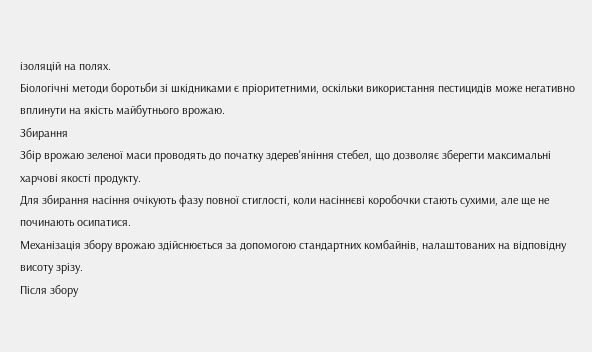ізоляцій на полях.
Біологічні методи боротьби зі шкідниками є пріоритетними, оскільки використання пестицидів може негативно вплинути на якість майбутнього врожаю.
Збирання
Збір врожаю зеленої маси проводять до початку здерев'яніння стебел, що дозволяє зберегти максимальні харчові якості продукту.
Для збирання насіння очікують фазу повної стиглості, коли насіннєві коробочки стають сухими, але ще не починають осипатися.
Механізація збору врожаю здійснюється за допомогою стандартних комбайнів, налаштованих на відповідну висоту зрізу.
Після збору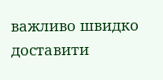важливо швидко доставити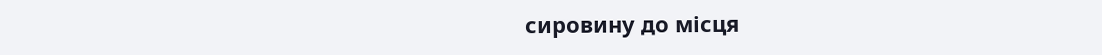сировину до місця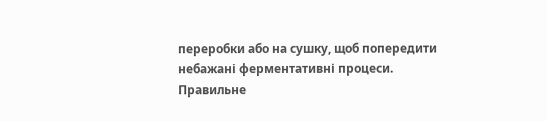переробки або на сушку, щоб попередити небажані ферментативні процеси.
Правильне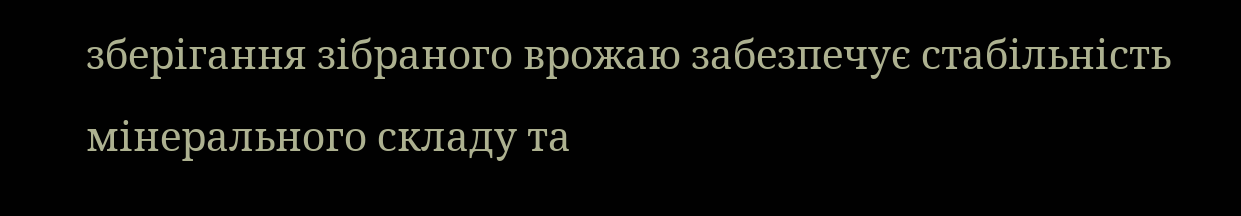зберігання зібраного врожаю забезпечує стабільність мінерального складу та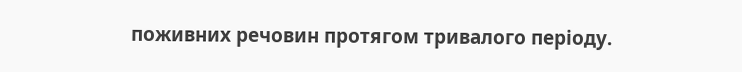поживних речовин протягом тривалого періоду.